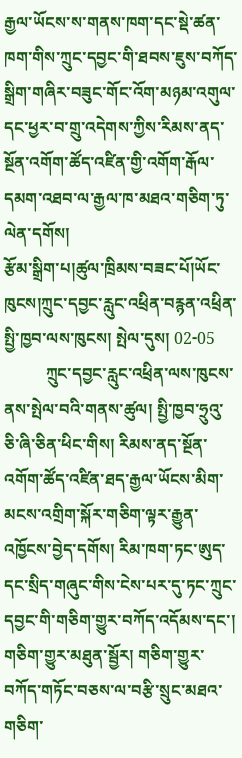རྒྱལ་ཡོངས་ས་གནས་ཁག་དང་སྡེ་ཚན་ཁག་གིས་ཀྲུང་དབྱང་གི་ཐབས་ཇུས་བཀོད་སྒྲིག་གཞིར་བཟུང་གོང་འོག་མཉམ་འགུལ་དང་ཕྱར་བ་གྲུ་འདེགས་ཀྱིས་རིམས་ནད་སྔོན་འགོག་ཚོད་འཛིན་གྱི་འགོག་རྒོལ་དམག་འཐབ་ལ་རྒྱལ་ཁ་མཐའ་གཅིག་ཏུ་ལེན་དགོས།
རྩོམ་སྒྲིག་པ།ཚུལ་ཁྲིམས་བཟང་པོ།ཡོང་ཁུངས།ཀྲུང་དབྱང་རླུང་འཕྲིན་བརྙན་འཕྲིན་སྤྱི་ཁྱབ་ལས་ཁུངས། སྤེལ་དུས། 02-05
          ཀྲུང་དབྱང་རླུང་འཕྲིན་ལས་ཁུངས་ནས་སྤེལ་བའི་གནས་ཚུལ། སྤྱི་ཁྱབ་ཧྲུའུ་ཅི་ཞི་ཅིན་ཕིང་གིས། རིམས་ནད་སྔོན་འགོག་ཚོད་འཛིན་ཐད་རྒྱལ་ཡོངས་མིག་མངས་འགྲིག་སྐོར་གཅིག་ལྟར་རྒྱུན་འཁྱོངས་བྱེད་དགོས། རིམ་ཁག་ཏང་ཨུད་དང་སྲིད་གཞུང་གིས་ངེས་པར་དུ་ཏང་ཀྲུང་དབྱང་གི་གཅིག་གྱུར་བཀོད་འདོམས་དང་། གཅིག་གྱུར་མཐུན་སྦྱོར། གཅིག་གྱུར་བཀོད་གཏོང་བཅས་ལ་བརྩི་སྲུང་མཐའ་གཅིག་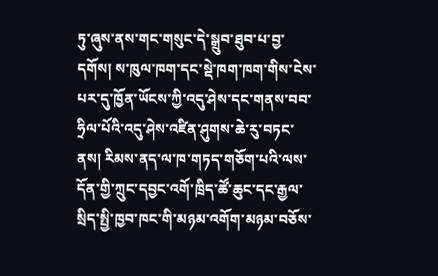ཏུ་ཞུས་ནས་གང་གསུང་དེ་སྒྲུབ་ཐུབ་པ་བྱ་དགོས། ས་ཁུལ་ཁག་དང་སྡེ་ཁག་ཁག་གིས་ངེས་པར་དུ་ཁྱོན་ཡོངས་ཀྱི་འདུ་ཤེས་དང་གནས་བབ་ཧྲིལ་པོའི་འདུ་ཤེས་འཛིན་ཤུགས་ཆེ་རུ་བཏང་ནས། རིམས་ནད་ལ་ཁ་གཏད་གཅོག་པའི་ལས་དོན་གྱི་ཀྲུང་དབྱང་འགོ་ཁྲིད་ཚོ་ཆུང་དང་རྒྱལ་སྲིད་སྤྱི་ཁྱབ་ཁང་གི་མཉམ་འགོག་མཉམ་བཅོས་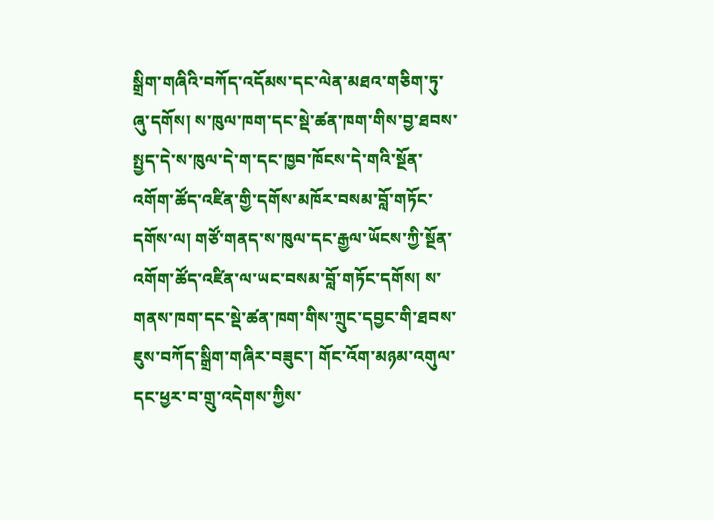སྒྲིག་གཞིའི་བཀོད་འདོམས་དང་ལེན་མཐའ་གཅིག་ཏུ་ཞུ་དགོས། ས་ཁུལ་ཁག་དང་སྡེ་ཚན་ཁག་གིས་བྱ་ཐབས་སྤྱད་དེ་ས་ཁུལ་དེ་ག་དང་ཁྱབ་ཁོངས་དེ་གའི་སྔོན་འགོག་ཚོད་འཛིན་གྱི་དགོས་མཁོར་བསམ་བློ་གཏོང་དགོས་ལ། གཙོ་གནད་ས་ཁུལ་དང་རྒྱལ་ཡོངས་ཀྱི་སྔོན་འགོག་ཚོད་འཛིན་ལ་ཡང་བསམ་བློ་གཏོང་དགོས། ས་གནས་ཁག་དང་སྡེ་ཚན་ཁག་གིས་ཀྲུང་དབྱང་གི་ཐབས་ཇུས་བཀོད་སྒྲིག་གཞིར་བཟུང་། གོང་འོག་མཉམ་འགུལ་དང་ཕྱར་བ་གྲུ་འདེགས་ཀྱིས་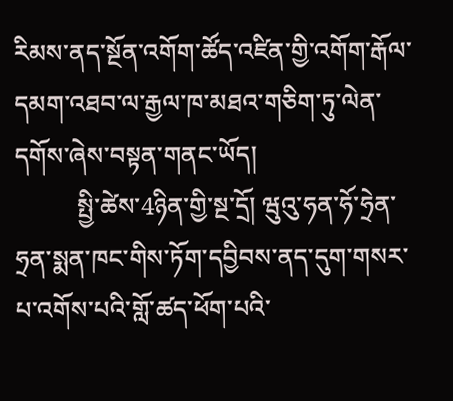རིམས་ནད་སྔོན་འགོག་ཚོད་འཛིན་གྱི་འགོག་རྒོལ་དམག་འཐབ་ལ་རྒྱལ་ཁ་མཐའ་གཅིག་ཏུ་ལེན་དགོས་ཞེས་བསྟན་གནང་ཡོད།
          སྤྱི་ཚེས་4ཉིན་གྱི་སྔ་དྲོ། ཝུའུ་ཧན་ཧོ་ཧྲེན་ཧྲན་སྨན་ཁང་གིས་ཏོག་དབྱིབས་ནད་དུག་གསར་པ་འགོས་པའི་གློ་ཚད་ཕོག་པའི་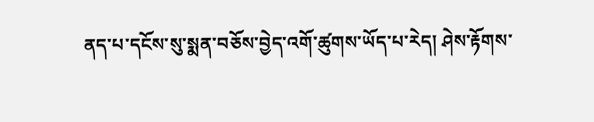ནད་པ་དངོས་སུ་སྨན་བཅོས་བྱེད་འགོ་ཚུགས་ཡོད་པ་རེད། ཤེས་རྟོགས་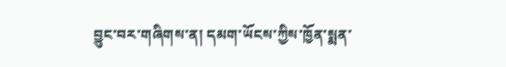བྱུང་བར་གཞིགས་ན། དམག་ཡོངས་ཀྱིས་ཁྱོན་སྨན་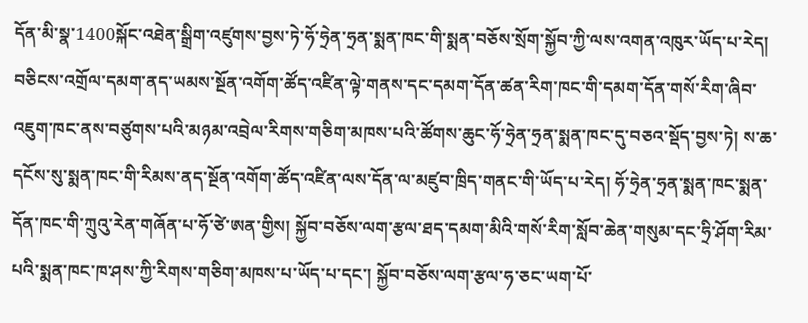དོན་མི་སྣ་1400སྐོང་འཐེན་སྒྲིག་འཛུགས་བྱས་ཏེ་ཧོ་ཧྲེན་ཧྲན་སྨན་ཁང་གི་སྨན་བཅོས་སྲོག་སྐྱོབ་ཀྱི་ལས་འགན་འཁུར་ཡོད་པ་རེད། བཅིངས་འགྲོལ་དམག་ནད་ཡམས་སྔོན་འགོག་ཚོད་འཛིན་ལྟེ་གནས་དང་དམག་དོན་ཚན་རིག་ཁང་གི་དམག་དོན་གསོ་རིག་ཞིབ་འཇུག་ཁང་ནས་བཙུགས་པའི་མཉམ་འབྲེལ་རིགས་གཅིག་མཁས་པའི་ཚོགས་ཆུང་ཧོ་ཧྲེན་ཧྲན་སྨན་ཁང་དུ་བཅའ་སྡོད་བྱས་ཏེ། ས་ཆ་དངོས་སུ་སྨན་ཁང་གི་རིམས་ནད་སྔོན་འགོག་ཚོད་འཛིན་ལས་དོན་ལ་མཛུབ་ཁྲིད་གནང་གི་ཡོད་པ་རེད། ཧོ་ཧྲེན་ཧྲན་སྨན་ཁང་སྨན་དོན་ཁང་གི་ཀྲུའུ་རེན་གཞོན་པ་ཧོ་ཙེ་ཨན་གྱིས། སྐྱོབ་བཅོས་ལག་རྩལ་ཐད་དམག་མིའི་གསོ་རིག་སློབ་ཆེན་གསུམ་དང་ཧྲི་ཤོག་རིམ་པའི་སྨན་ཁང་ཁ་ཤས་ཀྱི་རིགས་གཅིག་མཁས་པ་ཡོད་པ་དང་། སྐྱོབ་བཅོས་ལག་རྩལ་ཧ་ཅང་ཡག་པོ་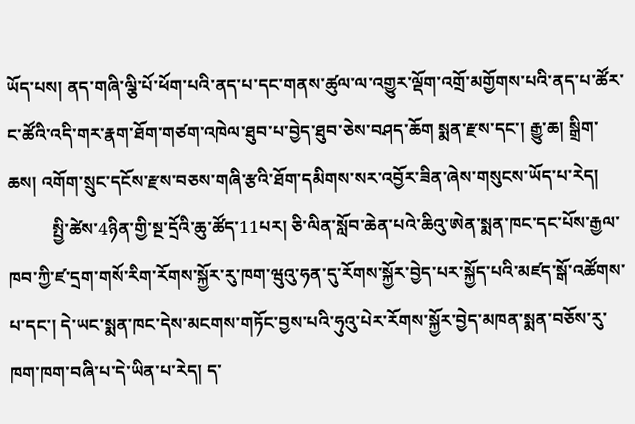ཡོད་པས། ནད་གཞི་ལྕི་པོ་ཕོག་པའི་ནད་པ་དང་གནས་ཚུལ་ལ་འགྱུར་ལྡོག་འགྲོ་མགྱོགས་པའི་ནད་པ་ཚོར་ང་ཚོའི་འདི་གར་རྣག་ཐོག་གཙག་འཁེལ་ཐུབ་པ་བྱེད་ཐུབ་ཅེས་བཤད་ཆོག སྨན་རྫས་དང་། རྒྱུ་ཆ། སྒྲིག་ཆས། འགོག་སྲུང་དངོས་རྫས་བཅས་གཞི་རྩའི་ཐོག་དམིགས་སར་འབྱོར་ཟིན་ཞེས་གསུངས་ཡོད་པ་རེད།
          སྤྱི་ཚེས་4ཉིན་གྱི་སྔ་དྲོའི་ཆུ་ཚོད་11པར། ཅི་ལིན་སློབ་ཆེན་པའེ་ཆིའུ་ཨེན་སྨན་ཁང་དང་པོས་རྒྱལ་ཁབ་ཀྱི་ཛ་དྲག་གསོ་རིག་རོགས་སྐྱོར་རུ་ཁག་ཝུའུ་ཧན་དུ་རོགས་སྐྱོར་བྱེད་པར་སྐྱོད་པའི་མཛད་སྒོ་འཚོགས་པ་དང་། དེ་ཡང་སྨན་ཁང་དེས་མངགས་གཏོང་བྱས་པའི་ཧུའུ་པེར་རོགས་སྐྱོར་བྱེད་མཁན་སྨན་བཅོས་རུ་ཁག་ཁག་བཞི་པ་དེ་ཡིན་པ་རེད། ད་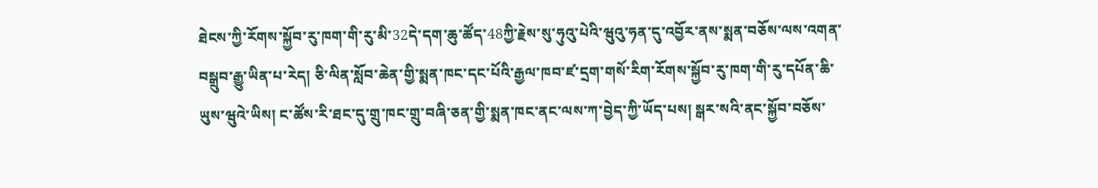ཐེངས་ཀྱི་རོགས་སྐྱོབ་རུ་ཁག་གི་རུ་མི་32དེ་དག་ཆུ་ཚོད་48ཀྱི་རྗེས་སུ་ཧུའུ་པེའི་ཝུའུ་ཧན་དུ་འབྱོར་ནས་སྨན་བཅོས་ལས་འགན་བསྒྲུབ་རྒྱུ་ཡིན་པ་རེད། ཅི་ལིན་སློབ་ཆེན་གྱི་སྨན་ཁང་དང་པོའི་རྒྱལ་ཁབ་ཛ་དྲག་གསོ་རིག་རོགས་སྐྱོབ་རུ་ཁག་གི་རུ་དཔོན་ཆི་ཡུས་ཝུའེ་ཡིས། ང་ཚོས་རི་ཐང་དུ་གྲུ་ཁང་གྲུ་བཞི་ཅན་གྱི་སྨན་ཁང་ནང་ལས་ཀ་བྱེད་ཀྱི་ཡོད་པས། སྒར་སའི་ནང་སྐྱོབ་བཅོས་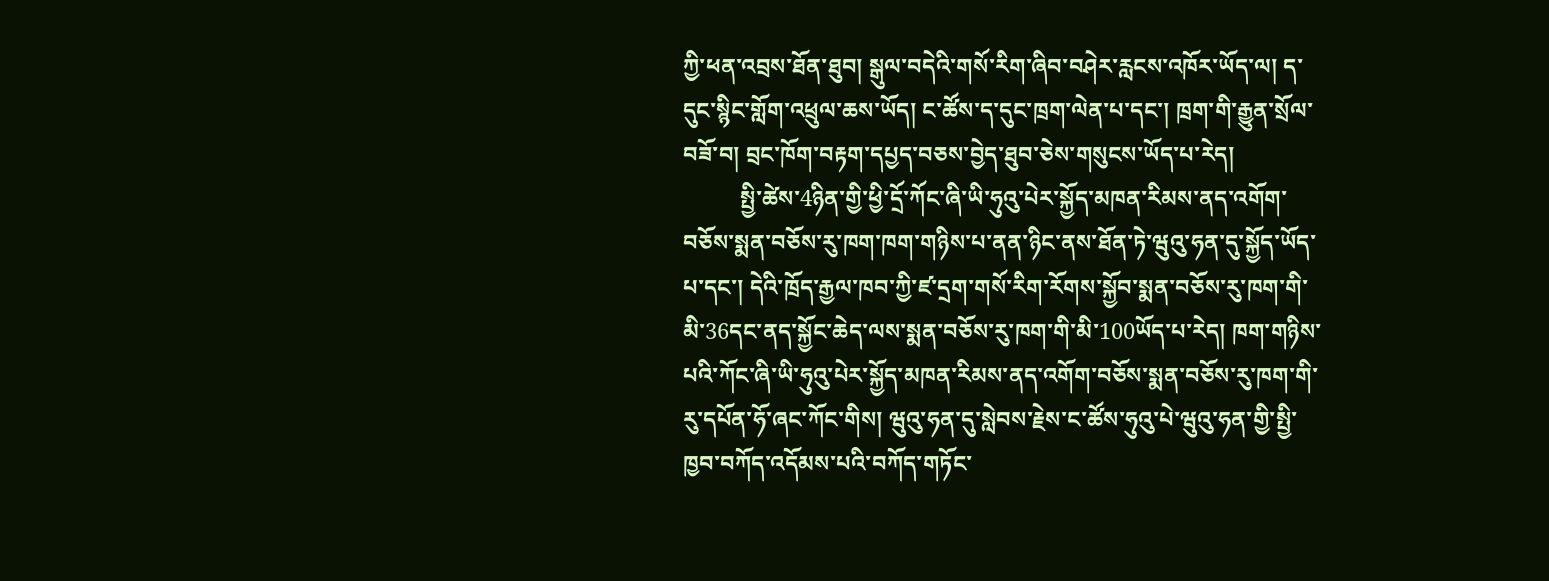ཀྱི་ཕན་འབྲས་ཐོན་ཐུབ། སྒུལ་བདེའི་གསོ་རིག་ཞིབ་བཤེར་རླངས་འཁོར་ཡོད་ལ། ད་དུང་སྙིང་གློག་འཕྲུལ་ཆས་ཡོད། ང་ཚོས་ད་དུང་ཁྲག་ལེན་པ་དང་། ཁྲག་གི་རྒྱུན་སྲོལ་བཟོ་བ། བྲང་ཁོག་བརྟག་དཔྱད་བཅས་བྱེད་ཐུབ་ཅེས་གསུངས་ཡོད་པ་རེད།
          སྤྱི་ཚེས་4ཉིན་གྱི་ཕྱི་དྲོ་ཀོང་ཞི་ཡི་ཧུའུ་པེར་སྐྱོད་མཁན་རིམས་ནད་འགོག་བཅོས་སྨན་བཅོས་རུ་ཁག་ཁག་གཉིས་པ་ནན་ཉིང་ནས་ཐོན་ཏེ་ཝུའུ་ཧན་དུ་སྐྱོད་ཡོད་པ་དང་། དེའི་ཁྲོད་རྒྱལ་ཁབ་ཀྱི་ཛ་དྲག་གསོ་རིག་རོགས་སྐྱོབ་སྨན་བཅོས་རུ་ཁག་གི་མི་36དང་ནད་སྐྱོང་ཆེད་ལས་སྨན་བཅོས་རུ་ཁག་གི་མི་100ཡོད་པ་རེད། ཁག་གཉིས་པའི་ཀོང་ཞི་ཡི་ཧུའུ་པེར་སྐྱོད་མཁན་རིམས་ནད་འགོག་བཅོས་སྨན་བཅོས་རུ་ཁག་གི་རུ་དཔོན་ཧོ་ཞང་ཀོང་གིས། ཝུའུ་ཧན་དུ་སླེབས་རྗེས་ང་ཚོས་ཧུའུ་པེ་ཝུའུ་ཧན་གྱི་སྤྱི་ཁྱབ་བཀོད་འདོམས་པའི་བཀོད་གཏོང་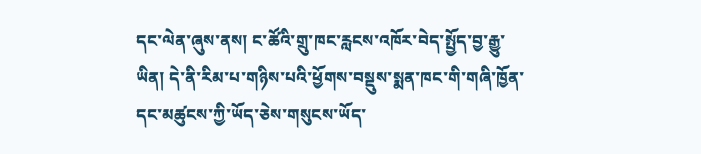དང་ལེན་ཞུས་ནས། ང་ཚོའི་གྲུ་ཁང་རླངས་འཁོར་བེད་སྤྱོད་བྱ་རྒྱུ་ཡིན། དེ་ནི་རིམ་པ་གཉིས་པའི་ཕྱོགས་བསྡུས་སྨན་ཁང་གི་གཞི་ཁྱོན་དང་མཚུངས་ཀྱི་ཡོད་ཅེས་གསུངས་ཡོད་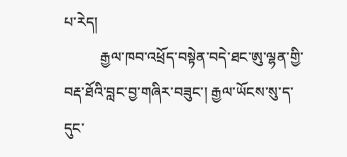པ་རེད།
          རྒྱལ་ཁབ་འཕྲོད་བསྟེན་བདེ་ཐང་ཨུ་ལྷན་གྱི་བརྡ་ཐོའི་བླང་བྱ་གཞིར་བཟུང་། རྒྱལ་ཡོངས་སུ་ད་དུང་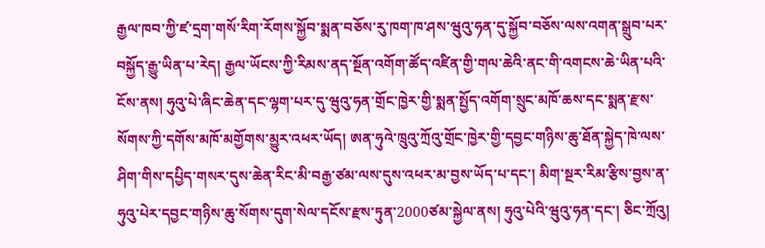རྒྱལ་ཁབ་ཀྱི་ཛ་དྲག་གསོ་རིག་རོགས་སྐྱོབ་སྨན་བཅོས་རུ་ཁག་ཁ་ཤས་ཝུའུ་ཧན་དུ་སྐྱོབ་བཅོས་ལས་འགན་སྒྲུབ་པར་བསྐྱོད་རྒྱུ་ཡིན་པ་རེད། རྒྱལ་ཡོངས་ཀྱི་རིམས་ནད་སྔོན་འགོག་ཚོད་འཛིན་གྱི་གལ་ཆེའི་ནང་གི་འགངས་ཆེ་ཡིན་པའི་ངོས་ནས། ཧུའུ་པེ་ཞིང་ཆེན་དང་ལྷག་པར་དུ་ཝུའུ་ཧན་གྲོང་ཁྱེར་གྱི་སྨན་སྤྱོད་འགོག་སྲུང་མཁོ་ཆས་དང་སྨན་རྫས་སོགས་ཀྱི་དགོས་མཁོ་མགྱོགས་མྱུར་འཕར་ཡོད། ཨན་ཧུའེ་ཁྲུའུ་ཀྲོའུ་གྲོང་ཁྱེར་གྱི་དབྱང་གཉིས་ཆུ་ཐོན་སྐྱེད་ཁེ་ལས་ཤིག་གིས་དཔྱིད་གསར་དུས་ཆེན་རིང་མི་བརྒྱ་ཙམ་ལས་དུས་འཕར་མ་བྱས་ཡོད་པ་དང་། མིག་སྔར་རིམ་རྩིས་བྱས་ན་ཧུའུ་པེར་དབྱང་གཉིས་ཆུ་སོགས་དུག་སེལ་དངོས་རྫས་ཏུན་2000ཙམ་སྐྱེལ་ནས། ཧུའུ་པེའི་ཝུའུ་ཧན་དང་། ཅིང་ཀྲོའུ།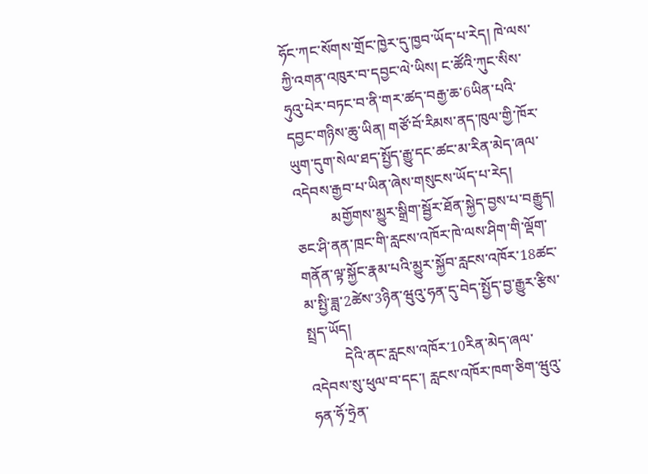ཧོང་ཀང་སོགས་གྲོང་ཁྱེར་དུ་ཁྱབ་ཡོད་པ་རེད། ཁེ་ལས་ཀྱི་འགན་འཁུར་བ་དབྱང་ལེ་ཡིས། ང་ཚོའི་ཀུང་སིས་ཧུའུ་པེར་བཏང་བ་ནི་གར་ཚད་བརྒྱ་ཆ་6ཡིན་པའི་དབྱང་གཉིས་ཆུ་ཡིན། གཙོ་བོ་རིམས་ནད་ཁུལ་གྱི་ཁོར་ཡུག་དུག་སེལ་ཐད་སྤྱོད་རྒྱུ་དང་ཚང་མ་རིན་མེད་ཞལ་འདེབས་རྒྱབ་པ་ཡིན་ཞེས་གསུངས་ཡོད་པ་རེད།
          མགྱོགས་མྱུར་སྒྲིག་སྦྱོར་ཐོན་སྐྱེད་བྱས་པ་བརྒྱུད། ཅང་ཤི་ནན་ཁྲང་གི་རླངས་འཁོར་ཁེ་ལས་ཤིག་གི་ལྡོག་གནོན་ལྟ་སྐྱོང་རྣམ་པའི་མྱུར་སྐྱོབ་རླངས་འཁོར་18ཚང་མ་སྤྱི་ཟླ་2ཚེས་3ཉིན་ཝུའུ་ཧན་དུ་བེད་སྤྱོད་བྱ་རྒྱུར་རྩིས་སྤྲད་ཡོད།
          དེའི་ནང་རླངས་འཁོར་10རིན་མེད་ཞལ་འདེབས་སུ་ཕུལ་བ་དང་། རླངས་འཁོར་ཁག་ཅིག་ཝུའུ་ཧན་ཧོ་ཧྲེན་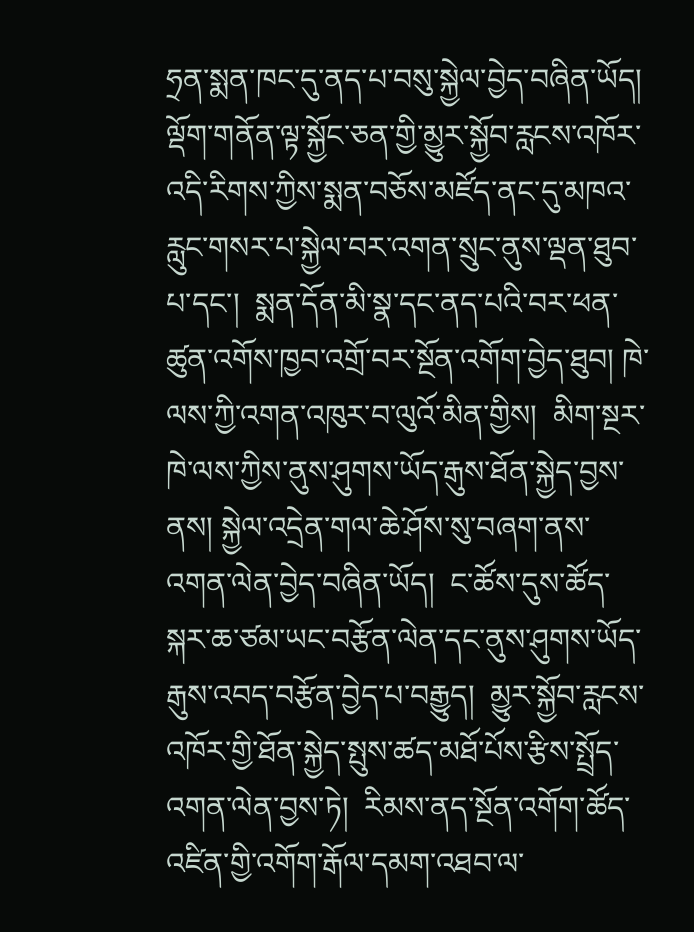ཧྲན་སྨན་ཁང་དུ་ནད་པ་བསུ་སྐྱེལ་བྱེད་བཞིན་ཡོད།  ལྡོག་གནོན་ལྟ་སྐྱོང་ཅན་གྱི་མྱུར་སྐྱོབ་རླངས་འཁོར་འདི་རིགས་ཀྱིས་སྨན་བཅོས་མཛོད་ནང་དུ་མཁའ་རླུང་གསར་པ་སྐྱེལ་བར་འགན་སྲུང་ནུས་ལྡན་ཐུབ་པ་དང་།  སྨན་དོན་མི་སྣ་དང་ནད་པའི་བར་ཕན་ཚུན་འགོས་ཁྱབ་འགྲོ་བར་སྔོན་འགོག་བྱེད་ཐུབ། ཁེ་ལས་ཀྱི་འགན་འཁུར་བ་ལུའོ་མིན་གྱིས།  མིག་སྔར་ཁེ་ལས་ཀྱིས་ནུས་ཤུགས་ཡོད་རྒུས་ཐོན་སྐྱེད་བྱས་ནས། སྐྱེལ་འདྲེན་གལ་ཆེ་ཤོས་སུ་བཞག་ནས་འགན་ལེན་བྱེད་བཞིན་ཡོད།  ང་ཚོས་དུས་ཚོད་སྐར་ཆ་ཙམ་ཡང་བརྩོན་ལེན་དང་ནུས་ཤུགས་ཡོད་རྒུས་འབད་བརྩོན་བྱེད་པ་བརྒྱུད།  མྱུར་སྐྱོབ་རླངས་འཁོར་གྱི་ཐོན་སྐྱེད་སྤུས་ཚད་མཐོ་པོས་རྩིས་སྤྲོད་འགན་ལེན་བྱས་ཏེ།  རིམས་ནད་སྔོན་འགོག་ཚོད་འཛིན་གྱི་འགོག་རྒོལ་དམག་འཐབ་ལ་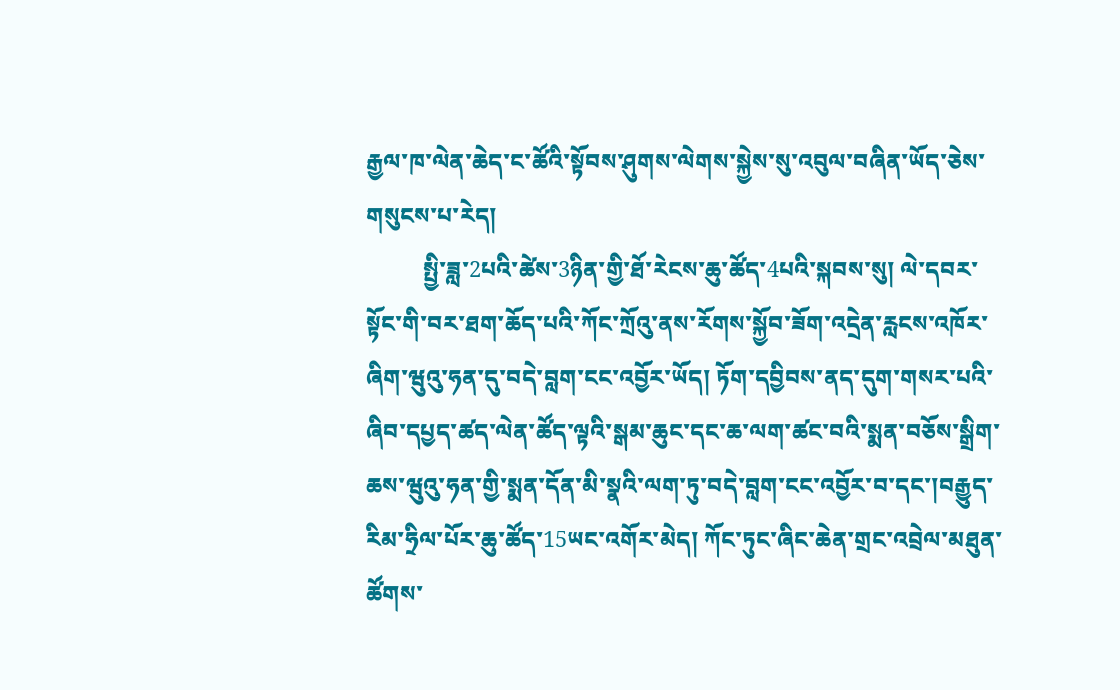རྒྱལ་ཁ་ལེན་ཆེད་ང་ཚོའི་སྟོབས་ཤུགས་ལེགས་སྐྱེས་སུ་འབུལ་བཞིན་ཡོད་ཅེས་གསུངས་པ་རེད།
          སྤྱི་ཟླ་2པའི་ཚེས་3ཉིན་གྱི་ཐོ་རེངས་ཆུ་ཚོད་4པའི་སྐབས་སུ། ལེ་དབར་སྟོང་གི་བར་ཐག་ཆོད་པའི་ཀོང་ཀྲོའུ་ནས་རོགས་སྐྱོབ་ཟོག་འདྲེན་རླངས་འཁོར་ཞིག་ཝུའུ་ཧན་དུ་བདེ་བླག་ངང་འབྱོར་ཡོད། ཏོག་དབྱིབས་ནད་དུག་གསར་པའི་ཞིབ་དཔྱད་ཚད་ལེན་ཚོད་ལྟའི་སྒམ་ཆུང་དང་ཆ་ལག་ཚང་བའི་སྨན་བཅོས་སྒྲིག་ཆས་ཝུའུ་ཧན་གྱི་སྨན་དོན་མི་སྣའི་ལག་ཏུ་བདེ་བླག་ངང་འབྱོར་བ་དང་།བརྒྱུད་རིམ་ཧྲིལ་པོར་ཆུ་ཚོད་15ཡང་འགོར་མེད། ཀོང་ཏུང་ཞིང་ཆེན་གྲང་འབྲེལ་མཐུན་ཚོགས་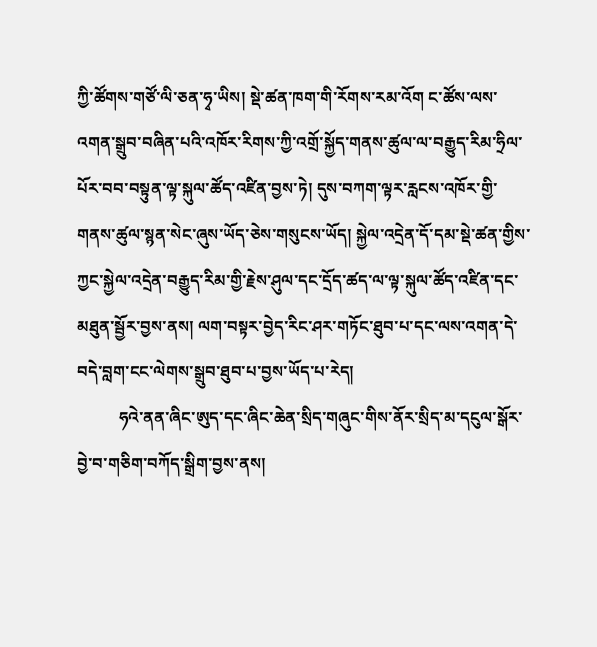ཀྱི་ཚོགས་གཙོ་ལི་ཅན་ཧྭ་ཡིས། སྡེ་ཚན་ཁག་གི་རོགས་རམ་འོག ང་ཚོས་ལས་འགན་སྒྲུབ་བཞིན་པའི་འཁོར་རིགས་ཀྱི་འགྲོ་སྐྱོད་གནས་ཚུལ་ལ་བརྒྱུད་རིམ་ཧྲིལ་པོར་བབ་བསྟུན་ལྟ་སྐུལ་ཚོད་འཛིན་བྱས་ཏེ། དུས་བཀག་ལྟར་རླངས་འཁོར་གྱི་གནས་ཚུལ་སྙན་སེང་ཞུས་ཡོད་ཅེས་གསུངས་ཡོད། སྐྱེལ་འདྲེན་དོ་དམ་སྡེ་ཚན་གྱིས་ཀྱང་སྐྱེལ་འདྲེན་བརྒྱུད་རིམ་གྱི་རྗེས་ཤུལ་དང་དྲོད་ཚད་ལ་ལྟ་སྐུལ་ཚོད་འཛིན་དང་མཐུན་སྦྱོར་བྱས་ནས། ལག་བསྟར་བྱེད་རིང་ཤར་གཏོང་ཐུབ་པ་དང་ལས་འགན་དེ་བདེ་བླག་ངང་ལེགས་སྒྲུབ་ཐུབ་པ་བྱས་ཡོད་པ་རེད།
          ཧའེ་ནན་ཞིང་ཨུད་དང་ཞིང་ཆེན་སྲིད་གཞུང་གིས་ནོར་སྲིད་མ་དངུལ་སྒོར་བྱེ་བ་གཅིག་བཀོད་སྒྲིག་བྱས་ནས།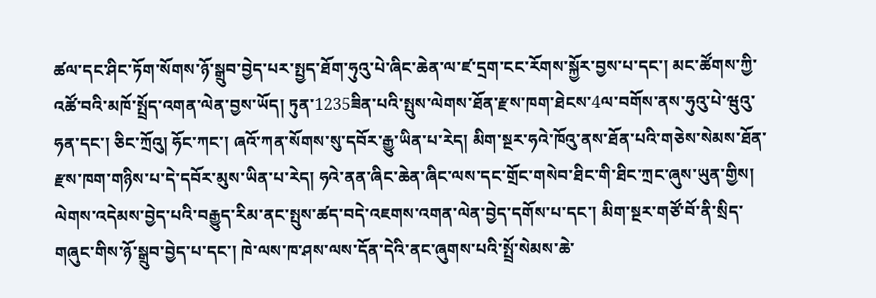ཚལ་དང་ཤིང་ཏོག་སོགས་ཉོ་སྒྲུབ་བྱེད་པར་སྤྱད་ཐོག་ཧུའུ་པེ་ཞིང་ཆེན་ལ་ཛ་དྲག་ངང་རོགས་སྐྱོར་བྱས་པ་དང་། མང་ཚོགས་ཀྱི་འཚོ་བའི་མཁོ་སྤྲོད་འགན་ལེན་བྱས་ཡོད། ཏུན་1235ཟིན་པའི་སྤུས་ལེགས་ཐོན་རྫས་ཁག་ཐེངས་4ལ་བགོས་ནས་ཧུའུ་པེ་ཝུའུ་ཧན་དང་། ཅིང་ཀྲོའུ། ཧོང་ཀང་། ཞའོ་ཀན་སོགས་སུ་དབོར་རྒྱུ་ཡིན་པ་རེད། མིག་སྔར་ཧའེ་ཁོའུ་ནས་ཐོན་པའི་གཅེས་སེམས་ཐོན་རྫས་ཁག་གཉིས་པ་དེ་དབོར་མུས་ཡིན་པ་རེད། ཧའེ་ནན་ཞིང་ཆེན་ཞིང་ལས་དང་གྲོང་གསེབ་ཐིང་གི་ཐིང་ཀྲང་ཞུས་ཡུན་གྱིས། ལེགས་འདེམས་བྱེད་པའི་བརྒྱུད་རིམ་ནང་སྤུས་ཚད་བདེ་འཇགས་འགན་ལེན་བྱེད་དགོས་པ་དང་། མིག་སྔར་གཙོ་བོ་ནི་སྲིད་གཞུང་གིས་ཉོ་སྒྲུབ་བྱེད་པ་དང་། ཁེ་ལས་ཁ་ཤས་ལས་དོན་དེའི་ནང་ཞུགས་པའི་སྤྲོ་སེམས་ཆེ་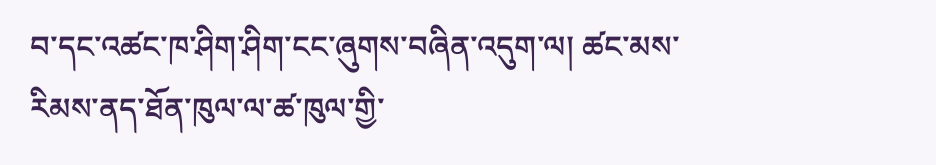བ་དང་འཚང་ཁ་ཤིག་ཤིག་ངང་ཞུགས་བཞིན་འདུག་ལ། ཚང་མས་རིམས་ནད་ཐོན་ཁུལ་ལ་ཚ་ཁུལ་གྱི་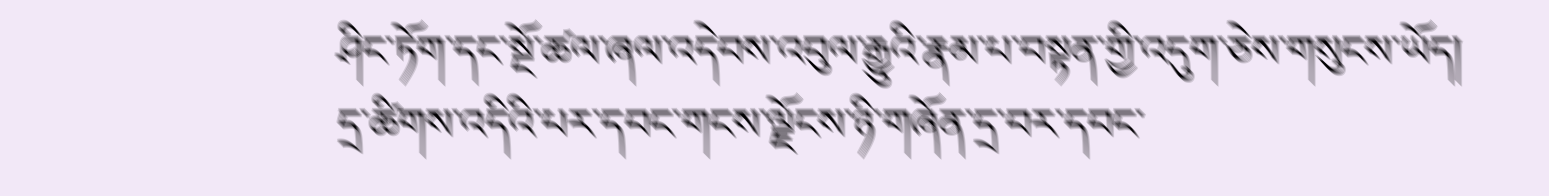ཤིང་ཏོག་དང་སྔོ་ཚལ་ཞལ་འདེབས་འབུལ་རྒྱུའི་རྣམ་པ་བསྟན་གྱི་འདུག་ཅེས་གསུངས་ཡོད།
དྲ་ཚིགས་འདིའི་པར་དབང་གངས་ལྗོངས་ཉི་གཞོན་དྲ་བར་དབང་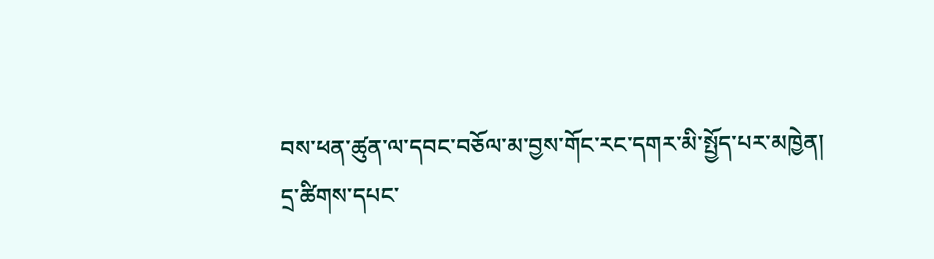བས་ཕན་ཚུན་ལ་དབང་བཅོལ་མ་བྱས་གོང་རང་དགར་མི་སྤྱོད་པར་མཁྱེན།
དྲ་ཚིགས་དཔང་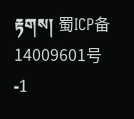རྟགས། 蜀ICP备14009601号-1